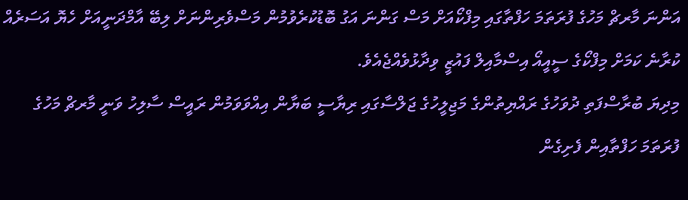އަންނަ މާރޗް މަހުގެ ފުރަތަމަ ހަފްތާގައި މިފްކޯއަށް މަސް ގަންނަ އަގު ބޮޑުކުރެވުމުން މަސްވެރިންނަށް ލިބޭ އާމްދަނީއަށް ހެޔޮ އަސަރެއް ކުރާނެ ކަމަށް މިފްކޯގެ ސީއީއޯ އިސްމާއިލް ފައުޒީ ވިދާޅުވެއްޖެއެވެ.
މިދިޔަ ބުރާސްފަތި ދުވަހުގެ ރައްޔިތުންގެ މަޖިލީހުގެ ޖަލްސާގައި ރިޔާސީ ބަޔާން އިއްވަވަމުން ރައީސް ސާލިހު ވަނީ މާރޗް މަހުގެ ފުރަތަމަ ހަފްތާއިން ފެށިގެން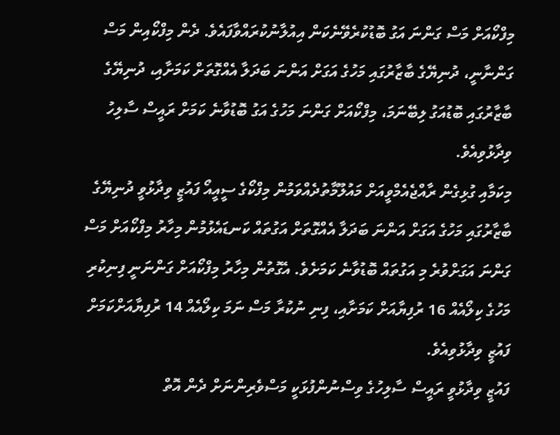މިފްކޯއަށް މަސް ގަންނަ އަގު ބޮޑުކުރެވޭނެކަން އިއުލާނުކުރައްވާފައެވެ. ދެން މިފްކޯއިން މަސް ގަންނާނީ، ދުނިޔޭގެ ބާޒާރުގައި މަހުގެ އަގަށް އަންނަ ބަދަލާ އެއްގޮތަށް ކަމަށާއި، ދުނިޔޭގެ ބާޒާރުގައި ބޮޑުއަގު ލިބޭނަމަ، މިފްކޯއަށް ގަންނަ މަހުގެ އަގު ބޮޑުވާނެ ކަމަށް ރައީސް ސާލިހު ވިދާޅުވިއެވެ.
މިކަމާއި ގުޅިގެން ރާއްޖެއެމްވީއަށް މައުލޫމާތުދެއްވަމުން މިފްކޯގެ ސީއީއޯ ފައުޒީ ވިދާޅުވީ ދުނިޔޭގެ ބާޒާރުގައި މަހުގެ އަގަށް އަންނަ ބަދަލާ އެއްގޮތަށް އަގުތައް ކަނޑައެޅުމުން މިހާރު މިފްކޯއަށް މަސް ގަންނަ އަގަށްވުރެ މި އަގުތައް ބޮޑުވާނެ ކަމަށެވެ. އެގޮތުން މިހާރު މިފްކޯއަށް ގަންނަނީ ފިނިކުރި މަހުގެ ކިލޯއެއް 16 ރުފިޔާއަށް ކަމަށާއި، ފިނި ނުކުރާ މަސް ނަމަ ކިލޯއެއް 14 ރުފިޔާއަށްކަމަށް ފައުޒީ ވިދާޅުވިއެވެ.
ފައުޒީ ވިދާޅުވީ ރައީސް ސާލިހުގެ ވިސްނުންފުޅަކީ މަސްވެރިންނަށް ދެން އޮތް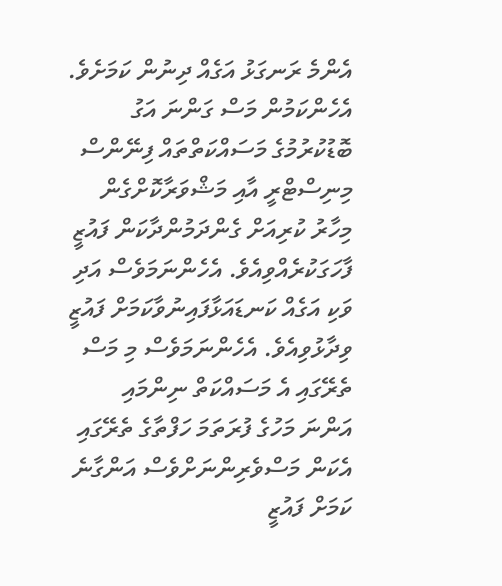އެންމެ ރަނގަޅު އަގެއް ދިނުން ކަމަށެވެ. އެހެންކަމުން މަސް ގަންނަ އަގު ބޮޑުކުރުމުގެ މަސައްކަތްތައް ފިނޭންސް މިނިސްޓްރީ އާއި މަޝްވަރާކޮށްގެން މިހާރު ކުރިއަށް ގެންދަމުންދާކަން ފައުޒީ ފާހަގަކުރެއްވިއެވެ. އެހެންނަމަވެސް އަދި ވަކި އަގެއް ކަނޑައަޅާފައިނުވާކަމަށް ފައުޒީ ވިދާޅުވިއެވެ. އެހެންނަމަވެސް މި މަސް ތެރޭގައި އެ މަސައްކަތް ނިންމައި އަންނަ މަހުގެ ފުރަތަމަ ހަފްތާގެ ތެރޭގައި އެކަން މަސްވެރިންނަށްވެސް އަންގާނެ ކަމަށް ފައުޒީ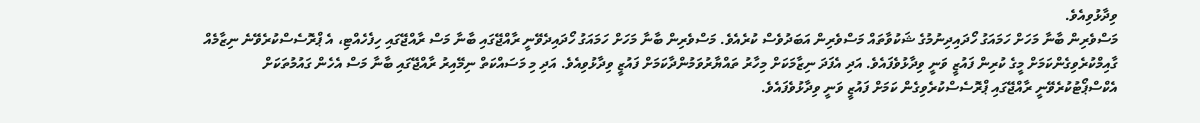ވިދާޅުވިއެވެ.
މަސްވެރިން ބާނާ މަހަށް ހަމައަގު ހޯދައިދިނުމުގެ ޝަކުވާތައް މަސްވެރިން އަބަދުވެސް ކުރެއެވެ. މަސްވެރިން ބާނާ މަހަށް ހަމައަގު ހޯދައިދެވޭނީ ރާއްޖޭގައި ބާނާ މަސް ރާއްޖޭގައި ހިފެހެއްޓި، އެ ޕްރޮސެސްކުރެވޭނެ ނިޒާމެއް ގާއިމްކުރެވިގެންކަމަށް މީގެ ކުރިން ފައުޒީ ވަނީ ވިދާޅުވެފައެވެ. އަދި އެފަދަ ނިޒާމަކަށް މިހާރު ތައްޔާރުވަމުންދާކަމަށް ފައުޒީ ވިދާޅުވިއެވެ. އަދި މި މަސައްކަތް ނިމޭއިރު ރާއްޖޭގައި ބާނާ މަސް އެހެން ގައުމުތަކަށް އެކްސްޕޯޓުކުރެވޭނީ ރާއްޖޭގައި ޕްރޮސެސްކުރެވިގެން ކަމަށް ފައުޒީ ވަނީ ވިދާޅުވެފައެވެ.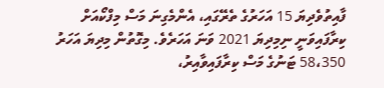ފާއިތުވެދިޔަ 15 އަހަރުގެ ތެރޭގައި، އެންމެގިނަ މަސް މިފްކޯއަށް ކިރާފައިވަނީ ނިމިދިޔަ 2021 ވަނަ އަހަރެވެ. މިގޮތުން މިދިޔަ އަހަރު 58،350 ޓަނުގެ މަސް ކިރާފައިވާއިރު،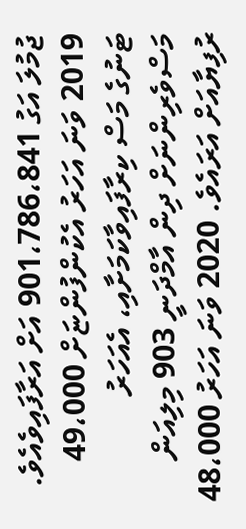ޖުމުލަ އަގު 901،786،841 އަށް އަރާފައިވެއެވެ. 2019 ވަނަ އަހަރު އެކުންފުންޏަށް 49،000 ޓަނުގެ މަސް ކިރާފައިވާކަމަށާއި، އެއަހަރު މަސްވެރިންނަށް ދިން އާމްދަނީ 903 މިލިއަން ރުފިޔާއަށް އަރައެވެ. 2020 ވަނަ އަހަރު 48،000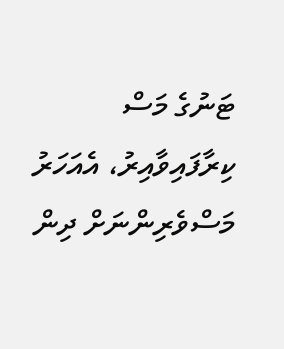ޓަނުގެ މަސް ކިރާފައިވާއިރު، އެއަހަރު މަސްވެރިންނަށް ދިން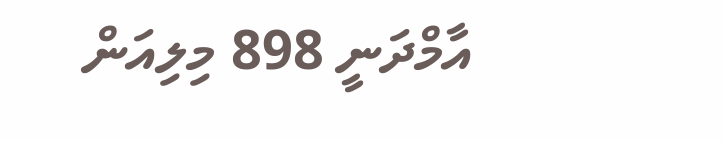އާމްދަނީ 898 މިލިއަން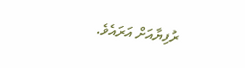ރުފިޔާއަށް އަރައެވެ.